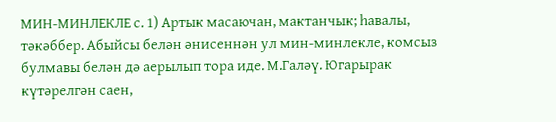МИН-МИНЛЕКЛЕ с. 1) Артык масаючан, мактанчык; һавалы, тәкәббер. Абыйсы белән әнисеннән ул мин-минлекле, комсыз булмавы белән дә аерылып тора иде. М.Галәү. Югарырак күтәрелгән саен,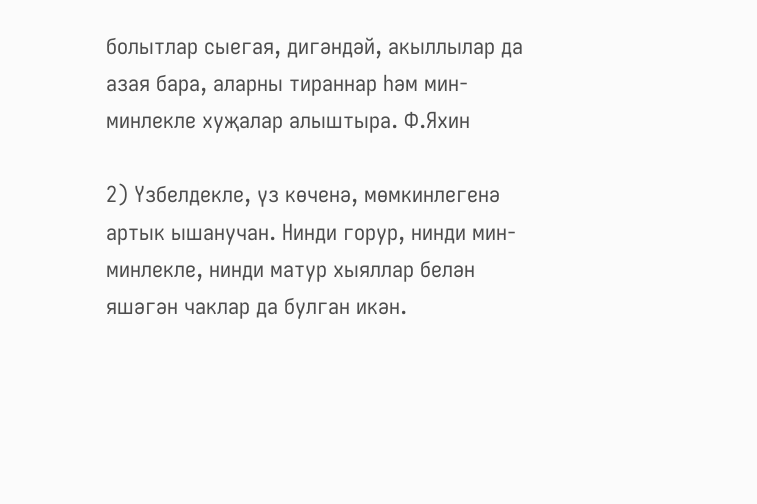болытлар сыегая, дигәндәй, акыллылар да азая бара, аларны тираннар һәм мин-минлекле хуҗалар алыштыра. Ф.Яхин

2) Үзбелдекле, үз көченә, мөмкинлегенә артык ышанучан. Нинди горур, нинди мин-минлекле, нинди матур хыяллар белән яшәгән чаклар да булган икән.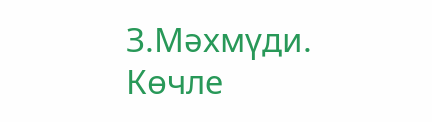З.Мәхмүди. Көчле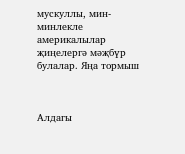мускуллы, мин-минлекле америкалылар җиңелергә мәҗбүр булалар. Яңа тормыш



Алдагы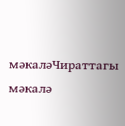мәкаләЧираттагы мәкалә